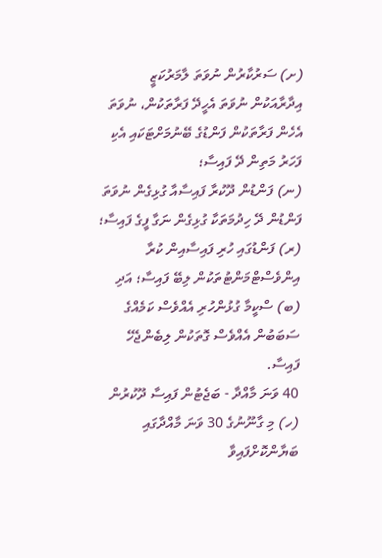(ށ) ސަރުކާރުން ނުވަތަ ލާމަރުކަޒީ އިދާރާއަކުން ނުވަތަ އެހީދޭ ފަރާތަކުން، ނުވަތަ އެހެން ފަރާތަކުން ފަންޑުގެ ބޭނުމަށްޓަކައި އެކި ފަހަރު މަތިން ދޭ ފައިސާ؛
(ނ) ފަންޑުން ދޫކުރާ ފައިސާއާ ގުޅިގެން ނުވަތަ ފަންޑުން ދޭ ހިދުމަތަކާ ގުޅިގެން ނަގާ ފީގެ ފައިސާ؛
(ރ) ފަންޑުގައި ހުރި ފައިސާއިން ކުރާ އިންވެސްޓްމަންޓުތަކުން ލިބޭ ފައިސާ؛ އަދި
(ބ) ސްކީމާ ގުޅުންހުރި އެއްވެސް ކަމެއްގެ ސަބަބުން އެއްވެސް ގޮތަކުން ލިބެންޖެހޭ ފައިސާ.
40 ވަނަ މާއްދާ - ބަޖެޓުން ފައިސާ ދޫކުރުން
(ހ) މި ގާނޫނުގެ 30 ވަނަ މާއްދާގައި ބަޔާންކޮށްފައިވާ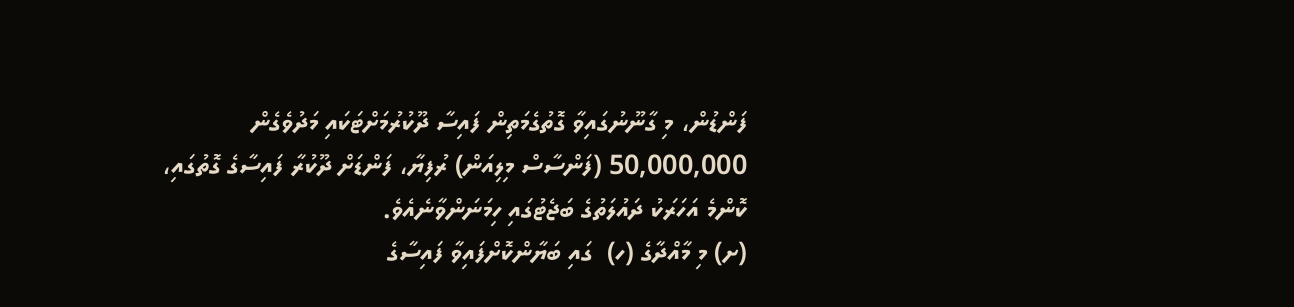ފަންޑުން، މި ގާނޫނުގައިވާ ގޮތުގެމަތިން ފައިސާ ދޫކުރުމަށްޓަކައި މަދުވެގެން 50,000,000 (ފަންސާސް މިލިއަން) ރުފިޔާ، ފަންޑަށް ދޫކުރާ ފައިސާގެ ގޮތުގައި، ކޮންމެ އަހަރަކު ދައުލަތުގެ ބަޖެޓުގައި ހިމަނަންވާނެއެވެ.
(ށ) މި މާއްދާގެ (ހ)  ގައި ބަޔާންކޮށްފައިވާ ފައިސާގެ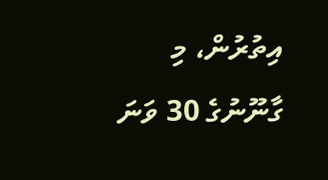އިތުރުން، މި ގާނޫނުގެ 30 ވަނަ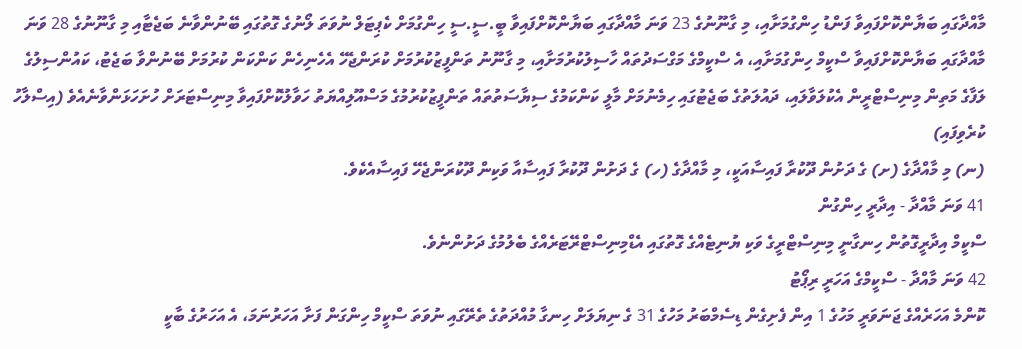މާއްދާގައި ބަޔާންކޮށްފައިވާ ފަންޑު ހިންގުމަށާއި، މި ގާނޫނުގެ 23 ވަނަ މާއްދާގައި ބަޔާންކޮށްފައިވާ ބީ.ސީ.ސީ ހިންގުމަށް ކެޕިޓަލް ނުވަތަ ލޯނުގެ ގޮތުގައި ބޭނުންވާނެ ބަޖެޓާއި މި ގާނޫނުގެ 28 ވަނަ މާއްދާގައި ބަޔާންކޮށްފައިވާ ސްކީމް ހިންގުމަށާއި، އެ ސްކީމްގެ މަގްސަދުތައް ހާސިލުކުރުމަށާއި، މި ގާނޫނު ތަންފީޒުކުރުމަށް ކުރަންޖެހޭ އެހެނިހެން ކަންކަން ކުރުމަށް ބޭނުންވާ ބަޖެޓު، ކައުންސިލުގެ ލަފާގެ މަތިން މިނިސްޓްރީން އެކުލަވާލައި، ދައުލަތުގެ ބަޖެޓުގައި ހިމެނުމަށް މާލީ ކަންކަމުގެ ސިޔާސަތުތައް ތަންފީޒުކުރުމުގެ މަސްއޫލިއްޔަތު ހަވާލުކޮށްފައިވާ މިނިސްޓަރަށް ހުށަހަޅަންވާނެއެވެ (އިސްލާހު ކުރެވިފައި)
(ނ) މި މާއްދާގެ (ށ) ގެ ދަށުން ދޫކުރާ ފައިސާއަކީ، މި މާއްދާގެ (ހ) ގެ ދަށުން ދޫކުރާ ފައިސާއާ ވަކިން ދޫކުރަންޖެހޭ ފައިސާއެކެވެ.
41 ވަނަ މާއްދާ - އިދާރީ ހިންގުން
ސްކީމް އިދާރީގޮތުން ހިނގާނީ މިނިސްޓްރީގެ ވަކި ޔުނިޓެއްގެ ގޮތުގައި އެޑްމިނިސްޓްރޭޓަރެއްގެ ބެލުމުގެ ދަށުންނެވެ.
42 ވަނަ މާއްދާ - ސްކީމްގެ އަހަރީ ރިޕޯޓު
ކޮންމެ އަހަރެއްގެ ޖަނަވަރީ މަހުގެ 1 އިން ފެށިގެން ޑިސެމްބަރު މަހުގެ 31 ގެ ނިޔަލަށް ހިނގާ މުއްދަތުގެ ތެރޭގައި ނުވަތަ ސްކީމް ހިންގަން ފަށާ އަހަރުނަމަ، އެ އަހަރުގެ ބާކީ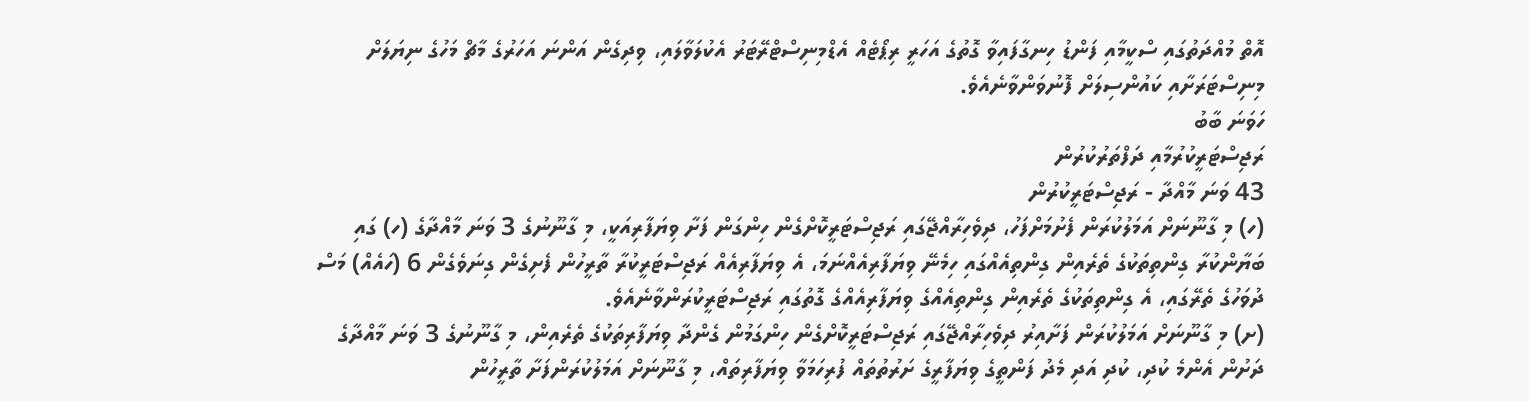އޮތް މުއްދަތުގައި ސްކީމާއި ފަންޑު ހިނގާފައިވާ ގޮތުގެ އަހަރީ ރިޕޯޓެއް އެޑްމިނިސްޓްރޭޓަރު އެކުލަވާލައި، ވިދިގެން އަންނަ އަހަރުގެ މާޗް މަހުގެ ނިޔަލަށް މިނިސްޓަރަށާއި ކައުންސިލަށް ފޮނުވަންވާނެއެވެ.
ހަވަނަ ބާބު
ރަޖިސްޓަރީކުރުމާއި ދަފްތަރުކުރުން
43 ވަނަ މާއްދާ - ރަޖިސްޓަރީކުރުން
(ހ) މި ގާނޫނަށް އަމަލުކުރަން ފެށުމަށްފަހު، ދިވެހިރާއްޖޭގައި ރަޖިސްޓަރީކޮށްގެން ހިންގަން ފަށާ ވިޔަފާރިއަކީ، މި ގާނޫނުގެ 3 ވަނަ މާއްދާގެ (ހ) ގައި ބަޔާންކުރާ ގިންތިތަކުގެ ތެރެއިން ގިންތިއެއްގައި ހިމެނޭ ވިޔަފާރިއެއްނަމަ، އެ ވިޔަފާރިއެއް ރަޖިސްޓަރީކުރާ ތާރީހުން ފެށިގެން ގިނަވެގެން 6 (ހައެއް) މަސް ދުވަހުގެ ތެރޭގައި، އެ ގިންތިތަކުގެ ތެރެއިން ގިންތިއެއްގެ ވިޔަފާރިއެއްގެ ގޮތުގައި ރަޖިސްޓަރީކުރަންވާނެއެވެ.
(ށ) މި ގާނޫނަށް އަމަލުކުރަން ފަށާއިރު ދިވެހިރާއްޖޭގައި ރަޖިސްޓަރީކޮށްގެން ހިންގަމުން ގެންދާ ވިޔަފާރިތަކުގެ ތެރެއިން، މި ގާނޫނުގެ 3 ވަނަ މާއްދާގެ ދަށުން އެންމެ ކުދި، ކުދި އަދި މެދު ފަންތީގެ ވިޔަފާރީގެ ށަރުތުތައް ފުރިހަމަވާ ވިޔަފާރިތައް، މި ގާނޫނަށް އަމަލުކުރަންފަށާ ތާރީހުން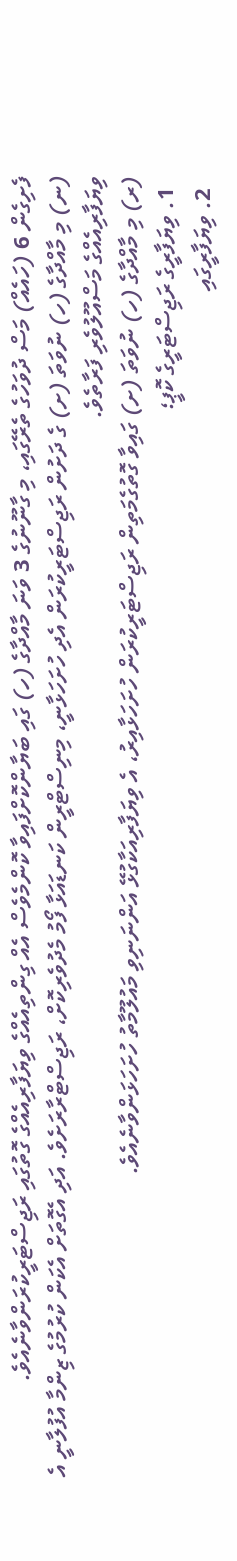ފެށިގެން 6 (ހައެއް) މަސް ދުވަހުގެ ތެރޭގައި، މި ގާނޫނުގެ 3 ވަނަ މާއްދާގެ (ހ) ގައި ބަޔާންކޮށްފައިވާ ކޮންމެވެސް އެއް ގިންތިއެއްގެ ވިޔަފާރިއެއްގެ ގޮތުގައި ރަޖިސްޓަރީކުރަންވާނެއެވެ.
(ނ) މި މާއްދާގެ (ހ) ނުވަތަ (ށ) ގެ ދަށުން ރަޖިސްޓަރީކުރަން އެދި ހުށަހަޅާނީ، މިނިސްޓްރީން ކަނޑައަޅާ ފޯމު މެދުވެރިކޮށް، ރަޖިސްޓްރާރަށެވެ. އަދި އެގޮތަށް އެކަން ކުރުމުގެ ޒިންމާ އުފުލާނީ އެ ވިޔަފާރިއެއްގެ މަސްއޫލުވެރި ފަރާތެވެ.
(ރ) މި މާއްދާގެ (ހ) ނުވަތަ (ށ) ގައިވާ ގޮތުގެމަތިން ރަޖިސްޓަރީކުރަން ހުށަހަޅާއިރު، އެ ވިޔަފާރިއަކާގުޅޭ އަންނަނިވި މައުލޫމާތު ހުށަހަޅަންވާނެއެވެ.
  1. ވިޔަފާރީގެ ރަޖިސްޓަރީގެ ކޮޕީ؛
  2. ވިޔަފާރީގައި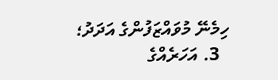ހިމެނޭ މުވައްޒަފުންގެ އަދަދު؛
  3. އަހަރެއްގެ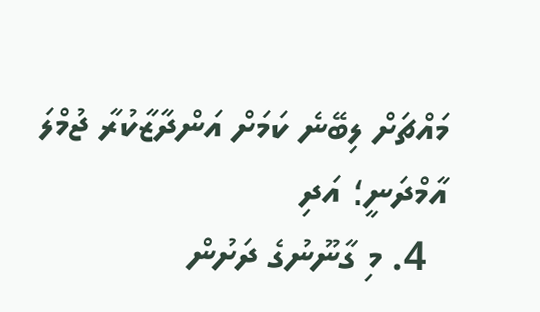މައްޗަށް ލިބޭނެ ކަމަށް އަންދާޒާކުރާ ޖުމްލަ އާމްދަނީ؛ އަދި
  4. މި ގާނޫނުގެ ދަށުން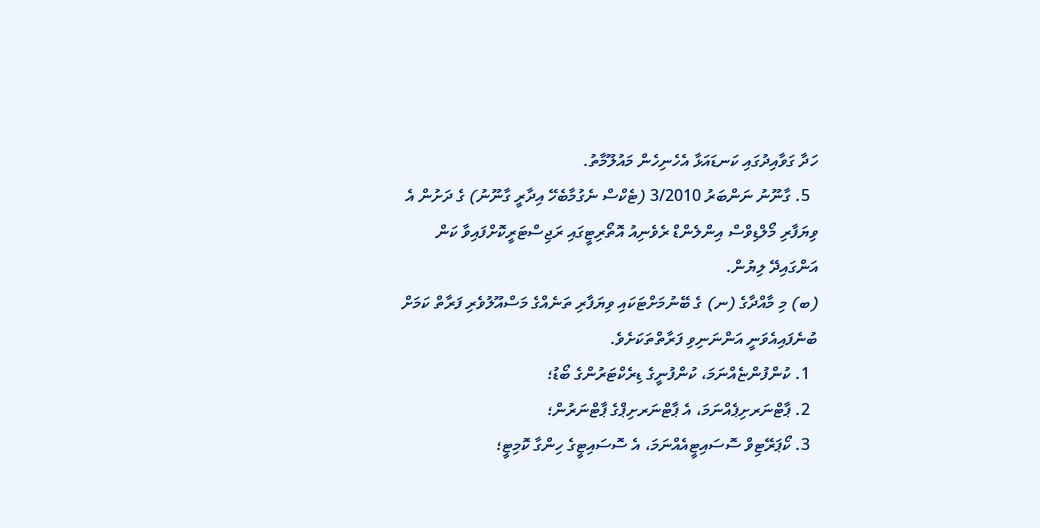ހަދާ ގަވާއިދުގައި ކަނޑައަޅާ އެހެނިހެން މައުލޫމާތު.
  5. ގާނޫނު ނަންބަރު 3/2010 (ޓެކްސް ނެގުމާބެހޭ އިދާރީ ގާނޫނު) ގެ ދަށުން އެ ވިޔަފާރި މޯލްޑިވްސް އިންލެންޑް ރެވެނިއު އޮތޯރިޓީގައި ރަޖިސްޓަރީކޮށްފައިވާ ކަން އަންގައިދޭ ލިޔުން.
(ބ) މި މާއްދާގެ (ނ) ގެ ބޭނުމަށްޓަކައި ވިޔަފާރި ތަނެއްގެ މަސްއޫލުވެރި ފަރާތް ކަމަށް ބުނެފައިއެވަނީ އަންނަނިވި ފަރާތްތަކަށެވެ.
  1. ކުންފުންޏެއްނަމަ، ކުންފުނީގެ ޑިރެކްޓަރުންގެ ބޯޑު؛
  2. ޕާޓްނަރށިޕެއްނަމަ، އެ ޕާޓްނަރށިޕްގެ ޕާޓްނަރުން؛
  3. ކޯޕަރޭޓިވް ސޮސައިޓީއެއްނަމަ، އެ ސޮސައިޓީގެ ހިންގާ ކޮމިޓީ؛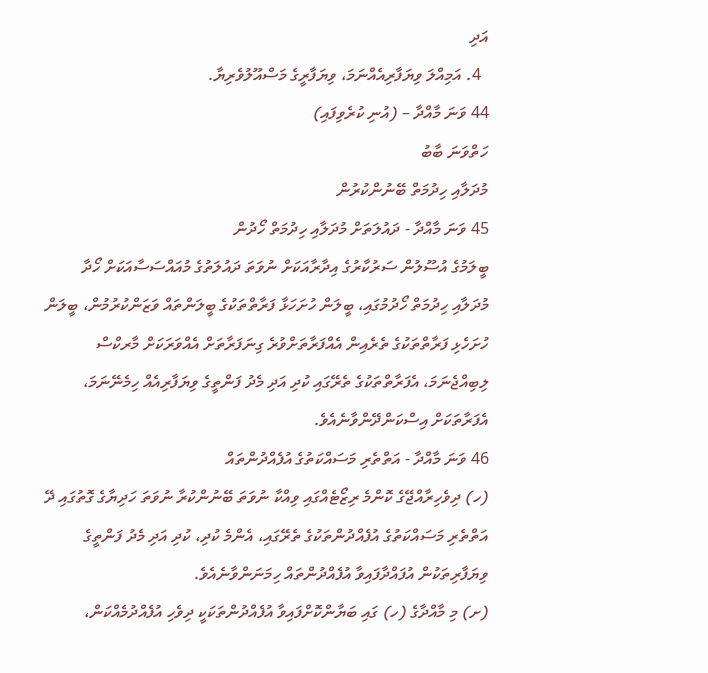އަދި
  4. އަމިއްލަ ވިޔަފާރިއެއްނަމަ، ވިޔަފާރީގެ މަސްއޫލުވެރިޔާ.
44 ވަނަ މާއްދާ – (އުނި ކުރެވިފައި)
ހަތްވަނަ ބާބު
މުދަލާއި ހިދުމަތް ބޭނުންކުރުން
45 ވަނަ މާއްދާ - ދައުލަތަށް މުދަލާއި ހިދުމަތް ހޯދުން
ބީލަމުގެ އުސޫލުން ސަރުކާރުގެ އިދާރާއަކަށް ނުވަތަ ދައުލަތުގެ މުއައްސަސާއަކަށް ހޯދާ މުދަލާއި ހިދުމަތް ހޯދުމުގައި، ބީލަން ހުށަހަޅާ ފަރާތްތަކުގެ ބީލަންތައް ވަޒަންކުރުމުން، ބީލަން ހުށަހެޅި ފަރާތްތަކުގެ ތެރެއިން އެއްފަރާތަށްވުރެ ގިނަފަރާތަށް އެއްވަރަކަށް މާރކްސް ލިބިއްޖެނަމަ، އެފަރާތްތަކުގެ ތެރޭގައި ކުދި އަދި މެދު ފަންތީގެ ވިޔަފާރިއެއް ހިމެނޭނަމަ، އެފަރާތަކަށް އިސްކަންދޭންވާނެއެވެ.
46 ވަނަ މާއްދާ - އަތްތެރި މަސައްކަތުގެ އުފެއްދުންތައް
(ހ) ދިވެހިރާއްޖޭގެ ކޮންމެ ރިޒޯޓެއްގައި ވިއްކާ ނުވަތަ ބޭނުންކުރާ ނުވަތަ ހަދިޔާގެ ގޮތުގައި ދޭ އަތްތެރި މަސައްކަތުގެ އުފެއްދުންތަކުގެ ތެރޭގައި، އެންމެ ކުދި، ކުދި އަދި މެދު ފަންތީގެ ވިޔަފާރިތަކުން އުފައްދާފައިވާ އުފެއްދުންތައް ހިމަނަންވާނެއެވެ.
(ށ) މި މާއްދާގެ (ހ) ގައި ބަޔާންކޮށްފައިވާ އުފެއްދުންތަކަކީ ދިވެހި އުފެއްދުމެއްކަން،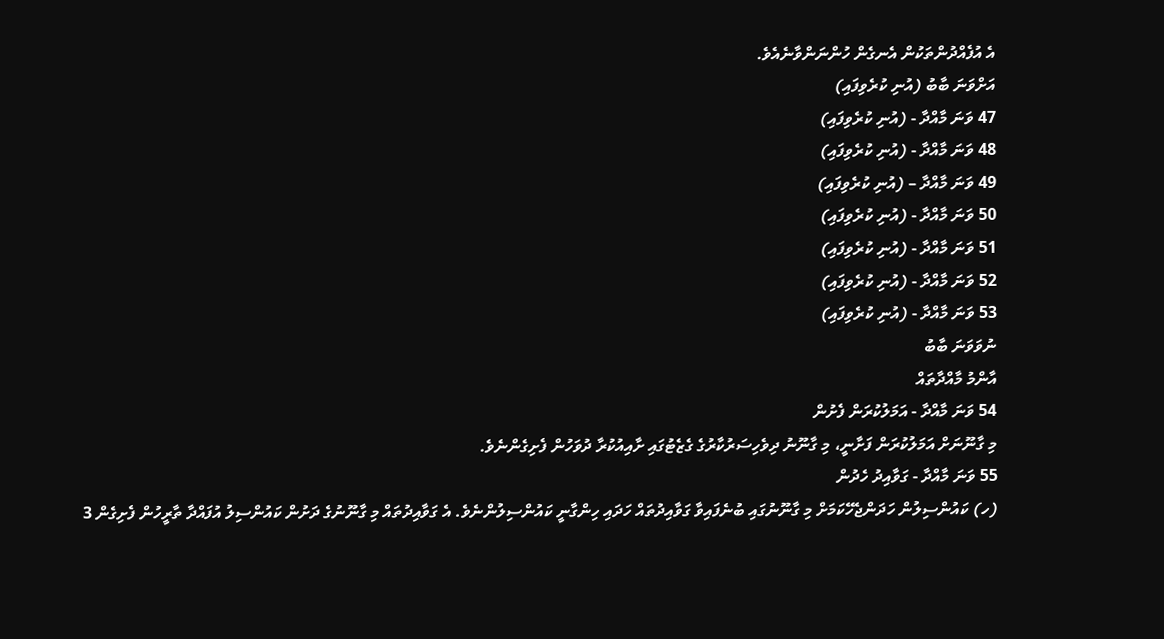އެ އުފެއްދުންތަކުން އެނގެން ހުންނަންވާނެއެވެ.
އަށްވަނަ ބާބު (އުނި ކުރެވިފައި)
47 ވަނަ މާއްދާ - (އުނި ކުރެވިފައި)
48 ވަނަ މާއްދާ - (އުނި ކުރެވިފައި)
49 ވަނަ މާއްދާ – (އުނި ކުރެވިފައި)
50 ވަނަ މާއްދާ - (އުނި ކުރެވިފައި)
51 ވަނަ މާއްދާ - (އުނި ކުރެވިފައި)
52 ވަނަ މާއްދާ - (އުނި ކުރެވިފައި)
53 ވަނަ މާއްދާ - (އުނި ކުރެވިފައި)
ނުވަވަނަ ބާބު
އާންމު މާއްދާތައް
54 ވަނަ މާއްދާ - އަމަލުކުރަން ފެށުން
މި ގާނޫނަށް އަމަލުކުރަން ފަށާނީ، މި ގާނޫނު ދިވެހިސަރުކާރުގެ ގެޒެޓުގައި ށާއިއުކުރާ ދުވަހުން ފެށިގެންނެވެ.
55 ވަނަ މާއްދާ - ގަވާއިދު ހެދުން
(ހ) ކައުންސިލުން ހަދަންޖެހޭކަމަށް މި ގާނޫނުގައި ބުނެފައިވާ ގަވާއިދުތައް ހަދައި ހިންގާނީ ކައުންސިލުންނެވެ. އެ ގަވާއިދުތައް މި ގާނޫނުގެ ދަށުން ކައުންސިލު އުފައްދާ ތާރީހުން ފެށިގެން 3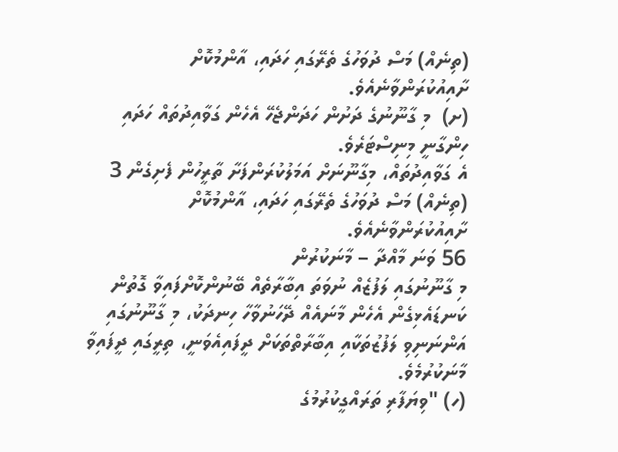(ތިނެއް) މަސް ދުވަހުގެ ތެރޭގައި ހަދައި، އާންމުކޮށް ށާއިއުކުރަންވާނެއެވެ.
(ށ)  މި ގާނޫނުގެ ދަށުން ހަދަންޖެހޭ އެހެން ގަވާއިދުތައް ހަދައި ހިންގާނީ މިނިސްޓަރެވެ.
އެ ގަވާއިދުތައް، މިގާނޫނަށް އަމަލުކުރަންފަށާ ތާރީހުން ފެށިގެން 3 (ތިނެއް) މަސް ދުވަހުގެ ތެރޭގައި ހަދައި، އާންމުކޮށް ށާއިއުކުރަންވާނެއެވެ.
56 ވަނަ މާއްދާ – މާނަކުރުން
މި ގާނޫނުގައި ލަފުޒެއް ނުވަތަ އިބާރާތެއް ބޭނުންކޮށްފައިވާ ގޮތުން ކަނޑައެޅިގެން އެހެން މާނައެއް ދޭހަނުވާހާ ހިނދަކު، މި ގާނޫނުގައި އަންނަނިވި ލަފުޒުތަކާއި އިބާރާތްތަކަށް ދީފައިއެވަނީ، ތިރީގައި ދީފައިވާ މާނަކުރުމެވެ.
(ހ) "ވިޔަފާރި ތަރައްގީކުރުމުގެ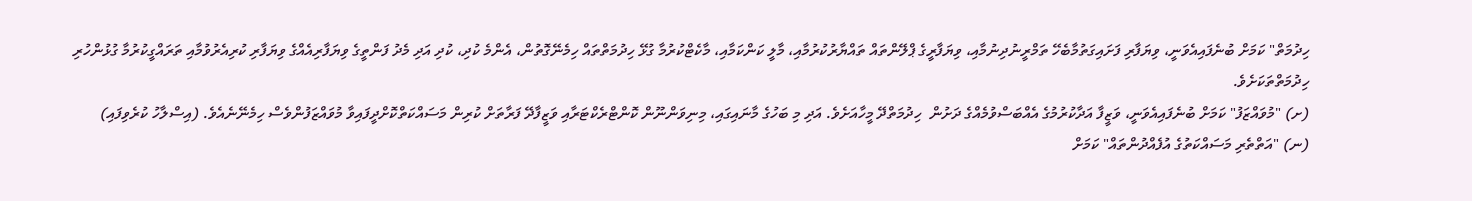ހިދުމަތް" ކަމަށް ބުނެފައިއެވަނީ، ވިޔަފާރި ފަށައިގަތުމާބެހޭ ތަމްރީނުދިނުމާއި، ވިޔަފާރީގެ ޕްލޭންތައް ތައްޔާރުކުރުމާއި، މާލީ ކަންކަމާއި، މާކެޓްކުރުމާ ގުޅޭ ހިދުމަތްތައް ހިމެނޭގޮތުން، އެންމެ ކުދި، ކުދި އަދި މެދު ފަންތީގެ ވިޔަފާރިއެއްގެ ވިޔަފާރި ކުރިއެރުވުމާއި ތަރައްގީކުރުމާ ގުޅުންހުރި ހިދުމަތްތަކަށެވެ.
(ށ) "މުވައްޒަފު" ކަމަށް ބުނެފައިއެވަނީ، ވަޒީފާ އަދާކުރުމުގެ އެއްބަސްވުމެއްގެ ދަށުން  ހިދުމަތްދޭ މީހާއަށެވެ. އަދި މި ބަހުގެ މާނައިގައި، މިނިވަންނޫން ކޮންޓްރެކްޓަރާއި ވަޒީފާދޭ ފަރާތަށް ކުރިން މަސައްކަތްކޮށްދީފައިވާ މުވައްޒަފުންވެސް ހިމެނޭނެއެވެ. (އިސްލާހު ކުރެވިފައި)
(ނ) "އަތްތެރި މަސައްކަތުގެ އުފެއްދުންތައް" ކަމަށް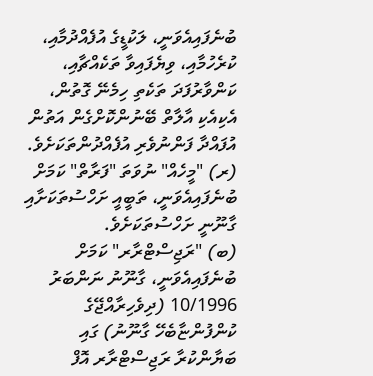ބުނެފައިއެވަނީ، ލަކުޑީގެ އުފެއްދުމާއި، ކުރެހުމާއި، ވިޔެފައިވާ ތަކެއްޗާއި، ކަންވާރުފަދަ ތަކެތި ހިމެނޭ ގޮތުން، އެކިއެކި އާލާތް ބޭނުންކޮށްގެން އަތުން އުފައްދާ ފަންނުވެރި އުފެއްދުންތަކަށެވެ.
(ރ) "މީހެއް" ނުވަތަ "ފަރާތް" ކަމަށް ބުނެފައިއެވަނީ، ތަބީއީ ށަހްސުތަކަށާއި ގާނޫނީ ށަހްސުތަކަށެވެ.
(ބ) "ރަޖިސްޓްރާރ" ކަމަށް ބުނެފައިއެވަނީ، ގާނޫނު ނަންބަރު 10/1996 (ދިވެހިރާއްޖޭގެ ކުންފުންޏާބެހޭ ގާނޫނު) ގައި ބަޔާންކުރާ ރަޖިސްޓްރާރ އޮފް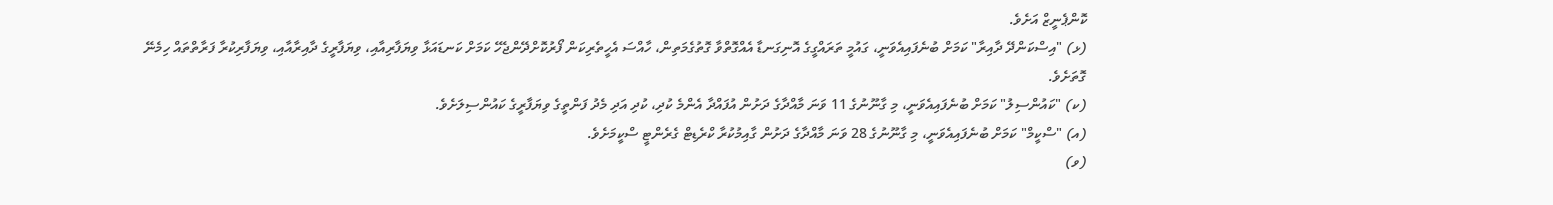ކޮންޕެނީޒް އަށެވެ.
(ޅ) "އިސްކަންދޭ ދާއިރާ" ކަމަށް ބުނެފައިއެވަނީ، ގައުމީ ތަރައްގީގެ އޮނިގަނޑާ އެއްގޮތްވާ ގޮތުގެމަތިން، ހާއްސަ އެހީތެރިކަން ފޯރުކޮށްދޭންޖެހޭ ކަމަށް ކަނޑައަޅާ ވިޔަފާރިއާއި، ވިޔަފާރީގެ ދާއިރާއާއި، ވިޔަފާރިކުރާ ފަރާތްތައް ހިމެނޭ ގޮތަށެވެ.
(ކ) "ކައުންސިލު" ކަމަށް ބުނެފައިއެވަނީ، މި ގާނޫނުގެ 11 ވަނަ މާއްދާގެ ދަށުން އުފައްދާ އެންމެ ކުދި، ކުދި އަދި މެދު ފަންތީގެ ވިޔަފާރީގެ ކައުންސިލަށެވެ.
(އ) "ސްކީމް" ކަމަށް ބުނެފައިއެވަނީ، މި ގާނޫނުގެ 28 ވަނަ މާއްދާގެ ދަށުން ގާއިމުކުރާ ކްރެޑިޓް ގެރެންޓީ ސްކީމަށެވެ.
(ވ)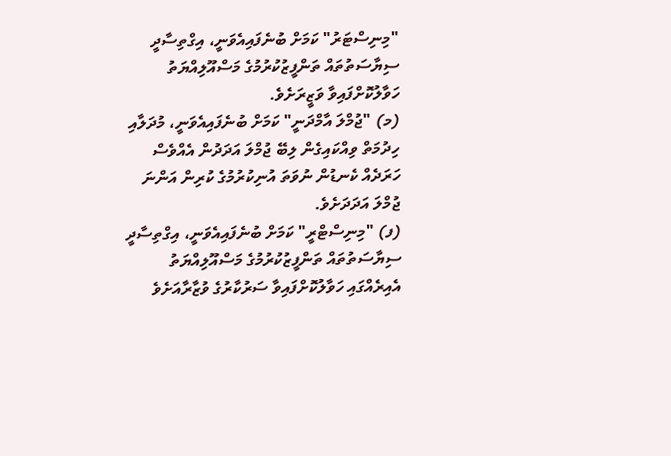"މިނިސްޓަރު" ކަމަށް ބުނެފައިއެވަނީ، އިގްތިސާދީ ސިޔާސަތުތައް ތަންފީޒުކުރުމުގެ މަސްއޫލިއްޔަތު ހަވާލުކޮށްފައިވާ ވަޒީރަށެވެ.
(މ) "ޖުމްލަ އާމްދަނީ" ކަމަށް ބުނެފައިއެވަނީ، މުދަލާއި ހިދުމަތް ވިއްކައިގެން ލިބޭ ޖުމްލަ އަދަދުން އެއްވެސް ހަރަދެއް ކެނޑުން ނުވަތަ އުނިކުރުމުގެ ކުރިން އަންނަ ޖުމްލަ އަދަދަށެވެ.
(ފ) "މިނިސްޓްރީ" ކަމަށް ބުނެފައިއެވަނީ، އިގްތިސާދީ ސިޔާސަތުތައް ތަންފީޒުކުރުމުގެ މަސްއޫލިއްޔަތު އެއިރެއްގައި ހަވާލުކޮށްފައިވާ ސަރުކާރުގެ ވުޒާރާއަށެވެ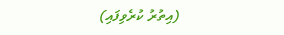(އިތުރު ކުރެވިފައި)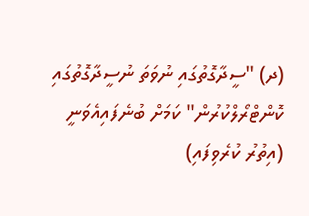(ދ) "ސީދާގޮތުގައި ނުވަތަ ނުސީދާގޮތުގައި ކޮންޓްރޯލްކުރުން" ކަމަށް ބުނެފައިއެވަނީ (އިތުރު ކުރެވިފައި)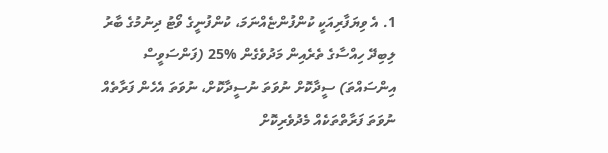1. އެ ވިޔަފާރިއަކީ ކުންފުންޏެއްނަމަ، ކުންފުނީގެ ވޯޓު ދިނުމުގެ ބާރު ލިބިދޭ ހިއްސާގެ ތެރެއިން މަދުވެގެން %25 (ފަންސަވީސް އިންސައްތަ) ސީދާކޮށް ނުވަތަ ނުސީދާކޮށް، ނުވަތަ އެހެން ފަރާތެއް ނުވަތަ ފަރާތްތަކެއް މެދުވެރިކޮށް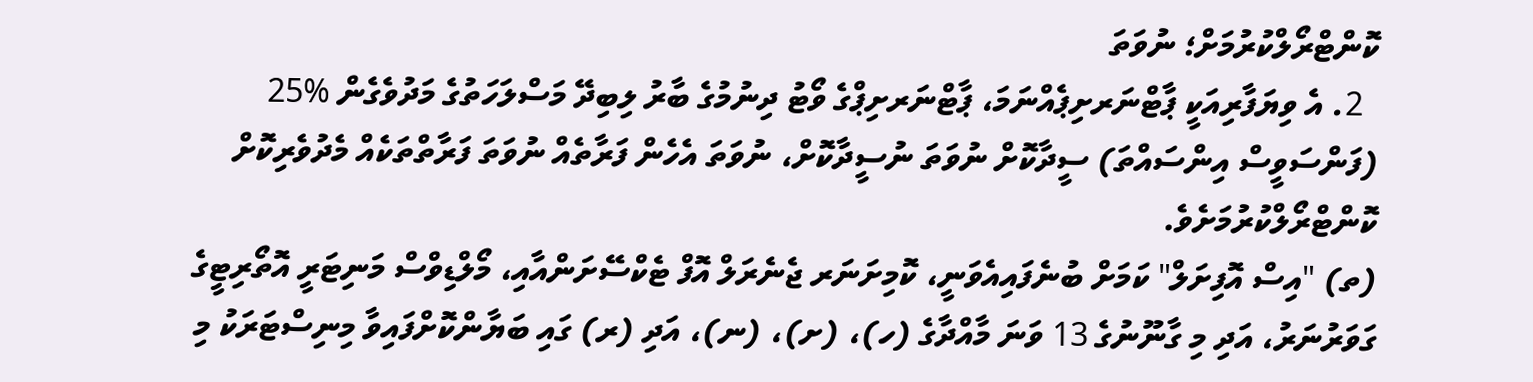ކޮންޓްރޯލްކުރުމަށް؛ ނުވަތަ
  2. އެ ވިޔަފާރިއަކީ ޕާޓްނަރށިޕެއްނަމަ، ޕާޓްނަރށިޕްގެ ވޯޓު ދިނުމުގެ ބާރު ލިބިދޭ މަސްލަހަތުގެ މަދުވެގެން %25 (ފަންސަވީސް އިންސައްތަ) ސީދާކޮށް ނުވަތަ ނުސީދާކޮށް، ނުވަތަ އެހެން ފަރާތެއް ނުވަތަ ފަރާތްތަކެއް މެދުވެރިކޮށް ކޮންޓްރޯލްކުރުމަށެވެ.
(ތ) "އިސް އޮފިށަލް" ކަމަށް ބުނެފައިއެވަނީ، ކޮމިށަނަރ ޖެނެރަލް އޮފް ޓެކްސޭށަންއާއި، މޯލްޑިވްސް މަނިޓަރީ އޮތޯރިޓީގެ ގަވަރުނަރު، އަދި މި ގާނޫނުގެ 13 ވަނަ މާއްދާގެ (ހ)، (ށ)، (ނ)، އަދި (ރ) ގައި ބަޔާންކޮށްފައިވާ މިނިސްޓަރަކު މި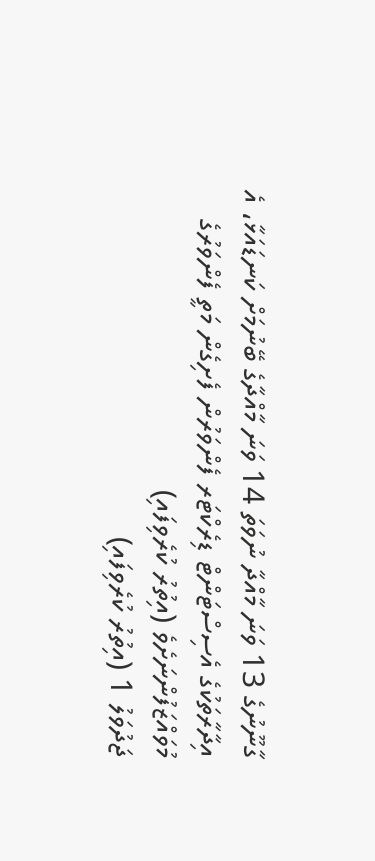ގާނޫނުގެ 13 ވަނަ މާއްދާ ނުވަތަ 14 ވަނަ މާއްދާގެ ބޭނުމަށް ކަނޑައަޅާ، އެ އިދާރާތަކުގެ އެސިސްޓަންޓް ޑިރެކްޓަރ ފެންވަރުން ފެށިގެން މަތީ ފެންވަރުގެ މުވައްޒަފުންނަށެވެ (އިތުރު ކުރެވިފައި)
ޖަދުވަލު 1 (އިތުރު ކުރެވިފައި)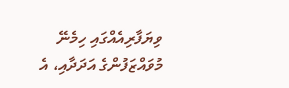ވިޔަފާރިއެއްގައި ހިމެނޭ މުވައްޒަފުންގެ އަދަދާއި، އެ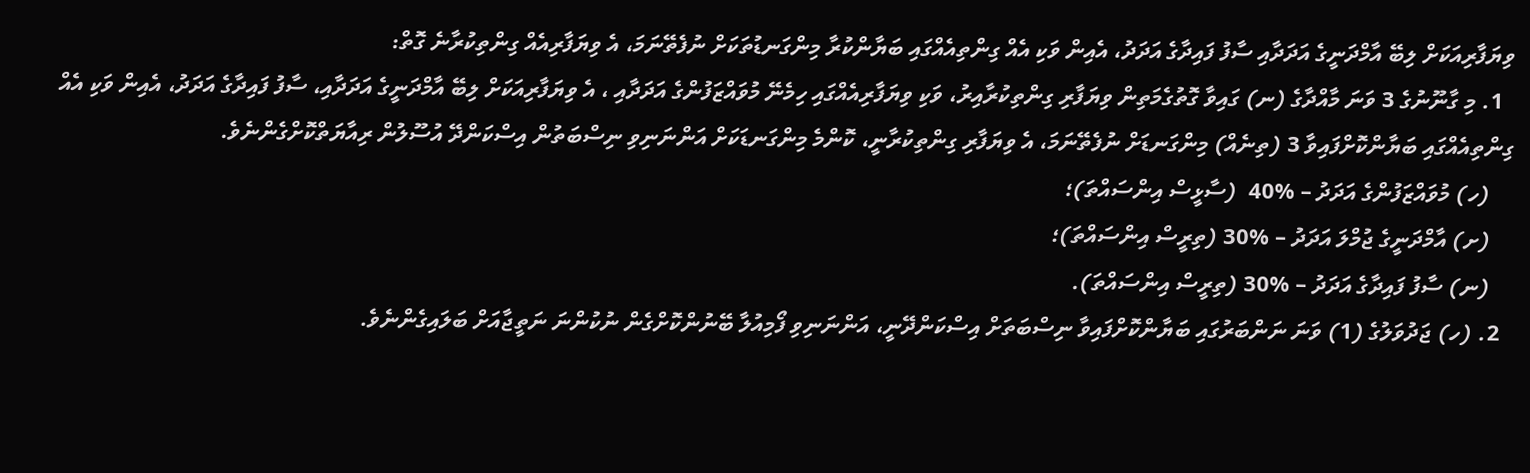ވިޔަފާރިއަކަށް ލިބޭ އާމްދަނީގެ އަދަދާއި ސާފު ފައިދާގެ އަދަދު، އެއިން ވަކި އެއް ގިންތިއެއްގައި ބަޔާންކުރާ މިންގަނޑުތަކަށް ނުފެތޭނަމަ، އެ ވިޔަފާރިއެއް ގިންތިކުރާނެ ގޮތް:
  1. މި ގާނޫނުގެ 3 ވަނަ މާއްދާގެ (ނ) ގައިވާ ގޮތުގެމަތިން ވިޔަފާރި ގިންތިކުރާއިރު، ވަކި ވިޔަފާރިއެއްގައި ހިމެނޭ މުވައްޒަފުންގެ އަދަދާއި ، އެ ވިޔަފާރިއަކަށް ލިބޭ އާމްދަނީގެ އަދަދާއި، ސާފު ފައިދާގެ އަދަދު، އެއިން ވަކި އެއް ގިންތިއެއްގައި ބަޔާންކޮށްފައިވާ 3 (ތިނެއް) މިންގަނޑަށް ނުފެތޭނަމަ، އެ ވިޔަފާރި ގިންތިކުރާނީ، ކޮންމެ މިންގަނޑަކަށް އަންނަނިވި ނިސްބަތުން އިސްކަންދޭ އުސޫލުން ރިއާޔަތްކޮށްގެންނެވެ.
    (ހ) މުވައްޒަފުންގެ އަދަދު – %40  (ސާޅީސް އިންސައްތަ)؛
    (ށ) އާމްދަނީގެ ޖުމްލަ އަދަދު – %30 (ތިރީސް އިންސައްތަ)؛
    (ނ) ސާފު ފައިދާގެ އަދަދު – %30 (ތިރީސް އިންސައްތަ).
  2. (ހ) ޖަދުވަލުގެ (1) ވަނަ ނަންބަރުގައި ބަޔާންކޮށްފައިވާ ނިސްބަތަށް އިސްކަންދޭނީ، އަންނަނިވި ފޯމިއުލާ ބޭނުންކޮށްގެން ނުކުންނަ ނަތީޖާއަށް ބަލައިގެންނެވެ.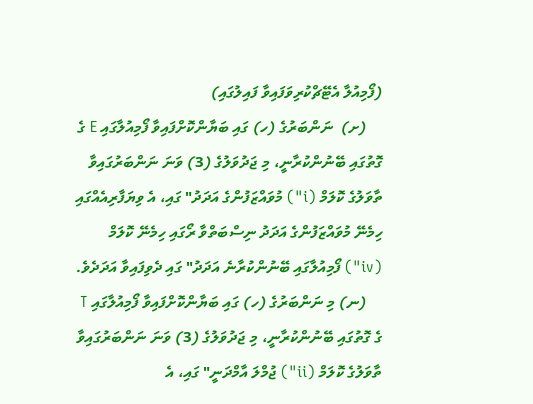(ފޯމިއުލާ އެޓޭޗްކުރިވަފައިވާ ފައިލުގައި)
    (ށ)  ނަންބަރުގެ (ހ) ގައި ބަޔާންކޮށްފައިވާ ފޯމިއުލާގައި E ގެ ގޮތުގައި ބޭނުންކުރާނީ، މި ޖަދުވަލުގެ (3) ވަނަ ނަންބަރުގައިވާ ތާވަލުގެ ކޮލަމް (i") މުވައްޒަފުންގެ އަދަދު" ގައި، އެ ވިޔަފާރިއެއްގައި ހިމެނޭ މުވައްޒަފުންގެ އަދަދު ނިސްބަތްވާ ރޯގައި ހިމެނޭ ކޮލަމް (iv") ފޯމިއުލާގައި ބޭނުންކުރާނެ އަދަދު" ގައި ދެވިފައިވާ އަދަދެވެ.
    (ނ) މި ނަންބަރުގެ (ހ) ގައި ބަޔާންކޮށްފައިވާ ފޯމިއުލާގައި T ގެ ގޮތުގައި ބޭނުންކުރާނީ، މި ޖަދުވަލުގެ (3) ވަނަ ނަންބަރުގައިވާ ތާވަލުގެ ކޮލަމް (ii") ޖުމްލަ އާމްދަނީ" ގައި، އެ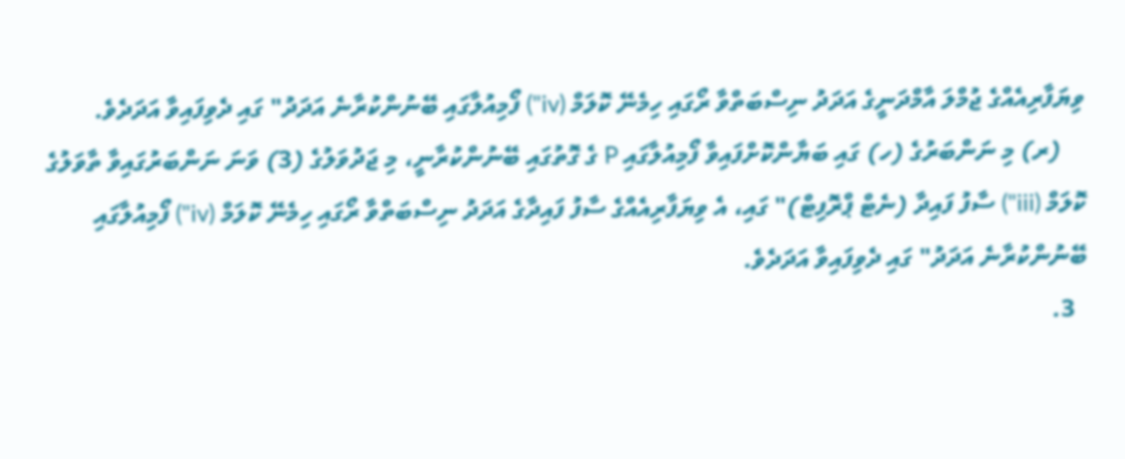ވިޔަފާރިއެއްގެ ޖުމްލަ އާމްދަނީގެ އަދަދު ނިސްބަތްވާ ރޯގައި ހިމެނޭ ކޮލަމް (iv") ފޯމިއުލާގައި ބޭނުންކުރާނެ އަދަދު" ގައި ދެވިފައިވާ އަދަދެވެ.
    (ރ) މި ނަންބަރުގެ (ހ) ގައި ބަޔާންކޮށްފައިވާ ފޯމިއުލާގައި P ގެ ގޮތުގައި ބޭނުންކުރާނީ، މި ޖަދުވަލުގެ (3) ވަނަ ނަންބަރުގައިވާ ތާވަލުގެ ކޮލަމް (iii") ސާފު ފައިދާ (ނެޓް ޕްރޮފިޓް)" ގައި، އެ ވިޔަފާރިއެއްގެ ސާފު ފައިދާގެ އަދަދު ނިސްބަތްވާ ރޯގައި ހިމެނޭ ކޮލަމް (iv") ފޯމިއުލާގައި ބޭނުންކުރާނެ އަދަދު" ގައި ދެވިފައިވާ އަދަދެވެ.
  3.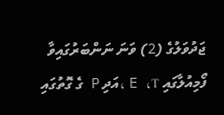ޖަދުވަލުގެ (2) ވަނަ ނަންބަރުގައިވާ ފޯމިއުލާގައި E ،T ،އަދި P ގެ ގޮތުގައި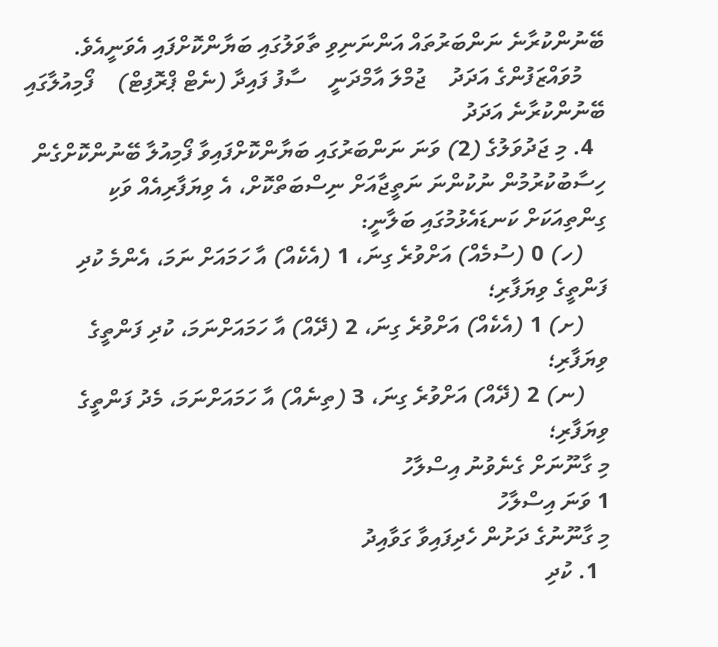ބޭނުންކުރާނެ ނަންބަރުތައް އަންނަނިވި ތާވަލުގައި ބަޔާންކޮށްފައި އެވަނީއެވެ.
    މުވައްޒަފުންގެ އަދަދު    ޖުމްލަ އާމްދަނީ    ސާފު ފައިދާ (ނެޓް ޕްރޮފިޓް)    ފޯމިއުލާގައި ބޭނުންކުރާނެ އަދަދު
  4. މި ޖަދުވަލުގެ (2) ވަނަ ނަންބަރުގައި ބަޔާންކޮށްފައިވާ ފޯމިއުލާ ބޭނުންކޮށްގެން ހިސާބުކުރުމުން ނުކުންނަ ނަތީޖާއަށް ނިސްބަތްކޮށް، އެ ވިޔަފާރިއެއް ވަކި ގިންތިއަކަށް ކަނޑައެޅުމުގައި ބަލާނީ:
    (ހ) 0 (ސުމެއް) އަށްވުރެ ގިނަ، 1 (އެކެއް) އާ ހަމައަށް ނަމަ، އެންމެ ކުދި ފަންތީގެ ވިޔަފާރި؛
    (ށ) 1 (އެކެއް) އަށްވުރެ ގިނަ، 2 (ދޭއް) އާ ހަމައަށްނަމަ، ކުދި ފަންތީގެ ވިޔަފާރި؛
    (ނ) 2 (ދޭއް) އަށްވުރެ ގިނަ، 3 (ތިނެއް) އާ ހަމައަށްނަމަ، މެދު ފަންތީގެ ވިޔަފާރި؛
މި ގާނޫނަށް ގެނެވުނު އިސްލާހު
1 ވަނަ އިސްލާހު
މި ގާނޫނުގެ ދަށުން ހެދިފައިވާ ގަވާއިދު
  1. ކުދި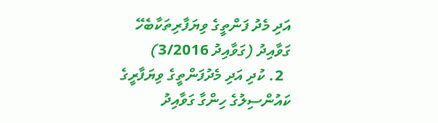އަދި މެދު ފަންތީގެ ވިޔަފާރިތަކާބެހޭ ގަވާއިދު (ގަވާއިދު 3/2016)
  2. ކުދި އަދި މެދުފަންތީގެ ވިޔަފާރީގެ ކައުންސިލުގެ ހިންގާ ގަވާއިދު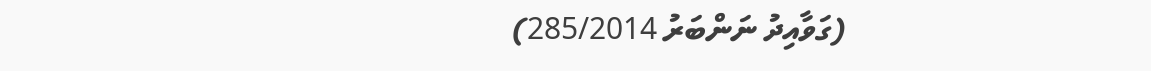(ގަވާއިދު ނަންބަރު 285/2014)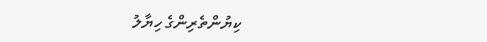ކިޔުންތެރިންގެ ހިޔާލު